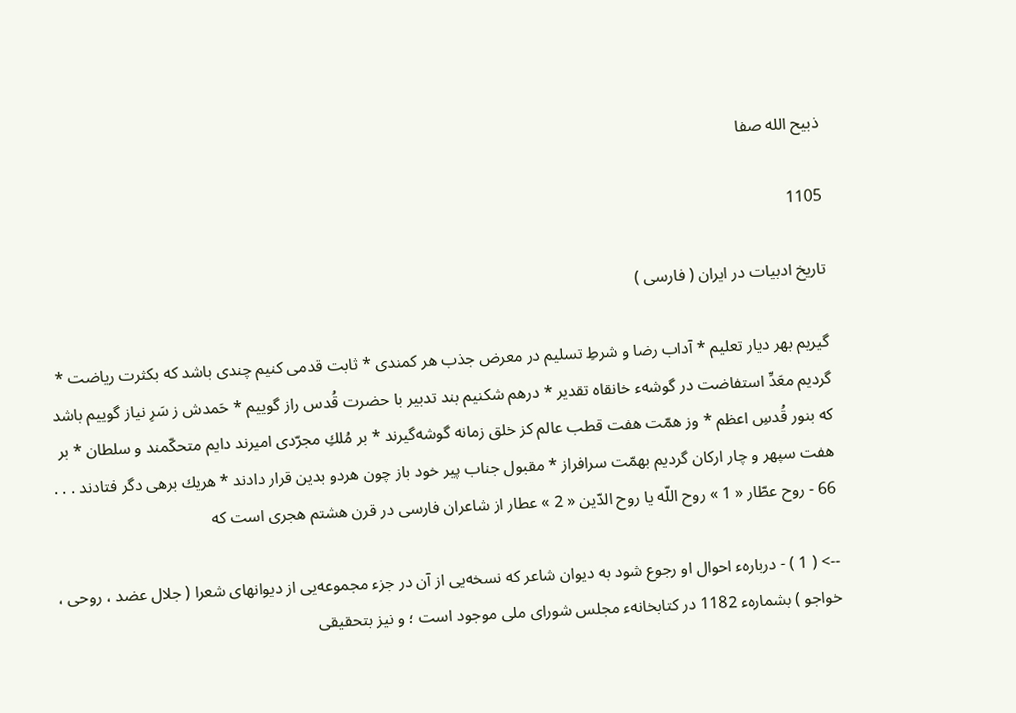ذبيح الله صفا

1105

تاريخ ادبيات در ايران ( فارسى )

گيريم بهر ديار تعليم * آداب رضا و شرطِ تسليم در معرض جذب هر كمندى * ثابت قدمى كنيم چندى باشد كه بكثرت رياضت * گرديم معَدِّ استفاضت در گوشهء خانقاه تقدير * درهم شكنيم بند تدبير با حضرت قُدس راز گوييم * حَمدش ز سَرِ نياز گوييم باشد كه بنور قُدسِ اعظم * وز همّت هفت قطب عالم كز خلق زمانه گوشه‌گيرند * بر مُلكِ مجرّدى اميرند دايم متحكّمند و سلطان * بر هفت سپهر و چار اركان گرديم بهمّت سرافراز * مقبول جناب پير خود باز چون هردو بدين قرار دادند * هريك برهى دگر فتادند . . . 66 - روح عطّار « 1 » روح اللّه يا روح الدّين « 2 » عطار از شاعران فارسى در قرن هشتم هجرى است كه

--> ( 1 ) - دربارهء احوال او رجوع شود به ديوان شاعر كه نسخه‌يى از آن در جزء مجموعه‌يى از ديوانهاى شعرا ( جلال عضد ، روحى ، خواجو ) بشمارهء 1182 در كتابخانهء مجلس شوراى ملى موجود است ؛ و نيز بتحقيقى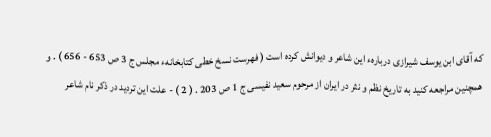كه آقاى ابن يوسف شيرازى دربارهء اين شاعر و ديوانش كرده است ( فهرست نسخ خطى كتابخانهء مجلس ج 3 ص 653 - 656 ) . و همچنين مراجعه كنيد به تاريخ نظم و نثر در ايران از مرحوم سعيد نفيسى ج 1 ص 203 . ( 2 ) - علت اين ترديد در ذكر نام شاعر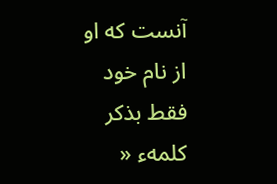آنست كه او از نام خود فقط بذكر كلمهء «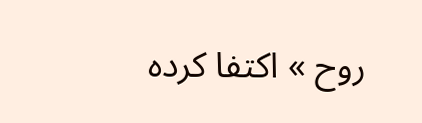روح » اكتفا كرده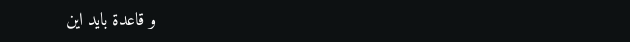و قاعدة بايد اين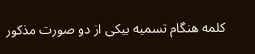كلمه هنگام تسميه بيكى از دو صورت مذكور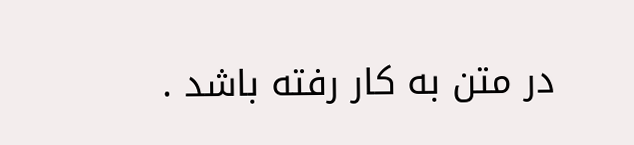در متن به كار رفته باشد .